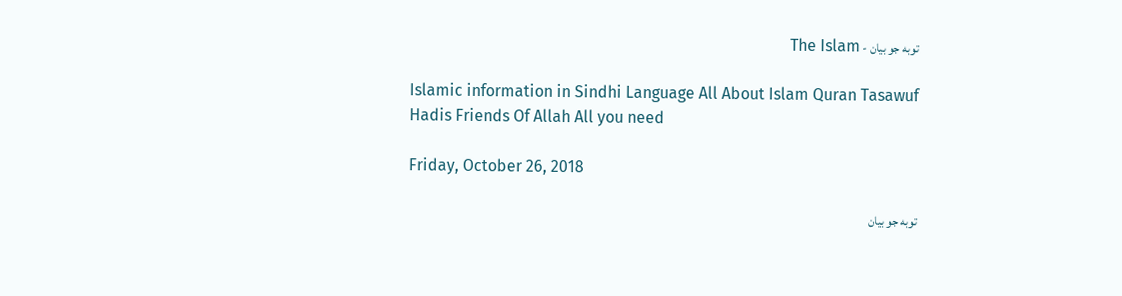توبه جو بيان - The Islam

Islamic information in Sindhi Language All About Islam Quran Tasawuf Hadis Friends Of Allah All you need

Friday, October 26, 2018

توبه جو بيان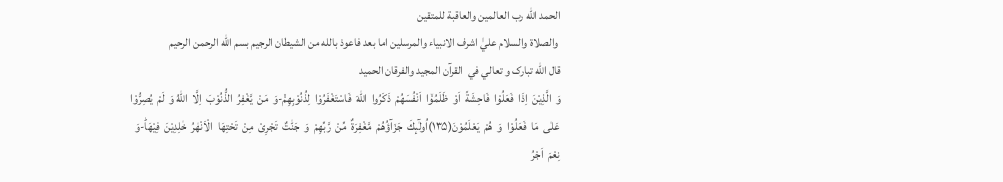الحمد الله رب العالمين والعاقبة للمتقين
 والصلاة والسلام عليٰ اشرف الانبياء والمرسلين اما بعد فاعوذ بالله من الشيطان الرجيم بسم الله الرحمن الرحيم
قال الله تبارک و تعالي في  القرآن المجيد والفرقان الحميد
وَ  الَّذِیْنَ  اِذَا  فَعَلُوْا  فَاحِشَةً  اَوْ  ظَلَمُوْۤا  اَنْفُسَهُمْ  ذَكَرُوا  اللّٰهَ  فَاسْتَغْفَرُوْا  لِذُنُوْبِهِمْ۫-وَ  مَنْ  یَّغْفِرُ  الذُّنُوْبَ  اِلَّا  اللّٰهُ وَ  لَمْ  یُصِرُّوْا  عَلٰى  مَا  فَعَلُوْا  وَ  هُمْ  یَعْلَمُوْنَ(۱۳۵)اُولٰٓىٕكَ  جَزَآؤُهُمْ  مَّغْفِرَةٌ  مِّنْ  رَّبِّهِمْ  وَ  جَنّٰتٌ  تَجْرِیْ  مِنْ  تَحْتِهَا  الْاَنْهٰرُ  خٰلِدِیْنَ  فِیْهَاؕ-وَ  نِعْمَ  اَجْرُ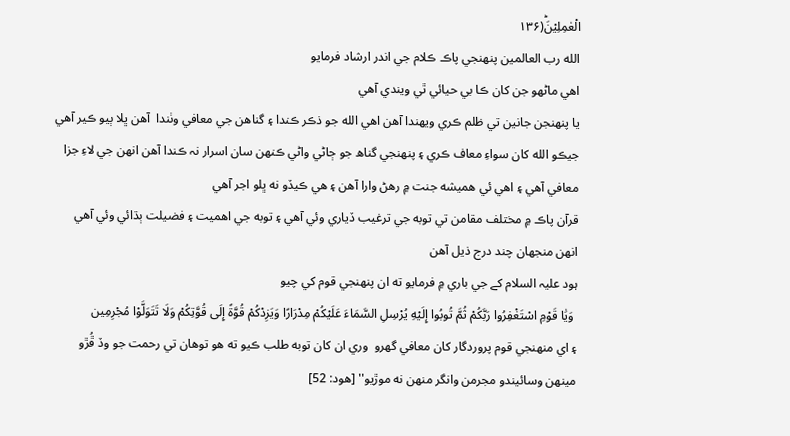الْعٰمِلِیْنَؕ(۱۳۶
الله رب العالمين پنهنجي پاڪ ڪلام جي اندر ارشاد فرمايو
اھي ماڻھو جن کان ڪا بي حيائي ٿي ويندي آهي
يا پنھنجن جانين تي ظلم ڪري ويھندا آھن اھي الله جو ذڪر ڪندا ۽ گناھن جي معافي وٺندا  آهن ڀلا ٻيو ڪير آھي جيڪو الله کان سواءِ معاف ڪري ۽ پنھنجي گناھ جو ڄاڻي واڻي ڪنھن سان اسرار نہ ڪندا آھن انھن جي لاءِ جزا معافي آھي ۽ اھي ئي ھميشه جنت ۾ رھڻ وارا آھن ۽ ھي ڪيڏو نه ڀلو اجر آھي
قرآن پاڪ ۾ مختلف مقامن تي توبه جي ترغيب ڏياري وئي آهي ۽ توبه جي اھميت ۽ فضيلت ٻڌائي وئي آهي
انھن منجھان چند درج ذيل آهن
ہود علیہ السلام کے جي باري ۾ فرمایو ته ان پنھنجي قوم کي چيو
 وَيَٰا قَوْمِ اسْتَغْفِرُوا رَبَّكُمْ ثُمَّ تُوبُوا إِلَيْهِ يُرْسِلِ السَّمَاءَ عَلَيْكُمْ مِدْرَارًا وَيَزِدْكُمْ قُوَّةً إِلَى قُوَّتِكُمْ وَلَا تَتَوَلَّوْا مُجْرِمِين
۽ اي منھنجي قوم پروردگار کان معافي گھرو  وري ان کان توبه طلب ڪيو ته ھو توھان تي رحمت جو وڏ ڦُڙو مينھن وسائيندو مجرمن وانگر منھن نه موڙيو'' [هود: 52]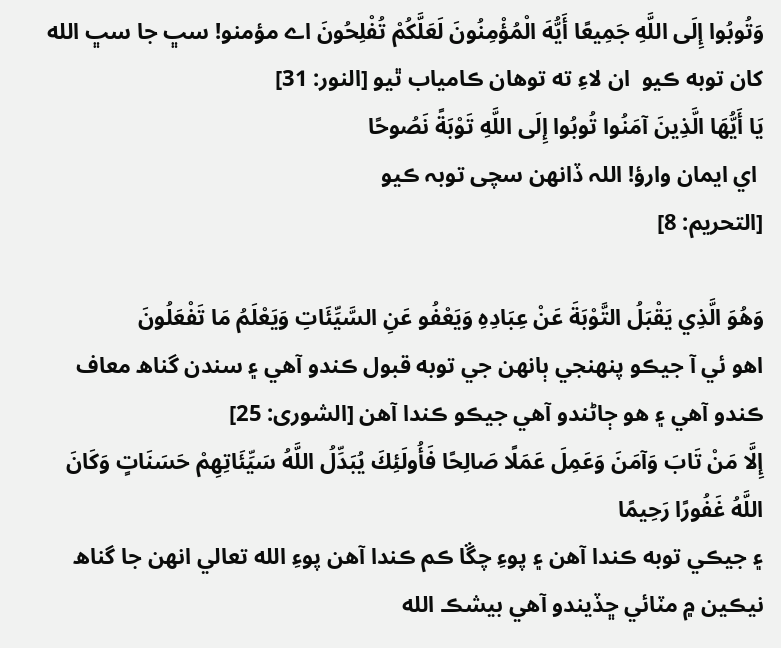وَتُوبُوا إِلَى اللَّهِ جَمِيعًا أَيُّهَ الْمُؤْمِنُونَ لَعَلَّكُمْ تُفْلِحُونَ اے مؤمنو! سڀ جا سڀ الله کان توبه ڪيو  ان لاءِ ته توھان ڪامياب ٿيو [النور: 31]
يَا أَيُّهَا الَّذِينَ آمَنُوا تُوبُوا إِلَى اللَّهِ تَوْبَةً نَصُوحًا
 اي ایمان وارؤ! اللہ ڏانھن سچی توبہ ڪيو
[التحريم: 8]

وَهُوَ الَّذِي يَقْبَلُ التَّوْبَةَ عَنْ عِبَادِهِ وَيَعْفُو عَنِ السَّيِّئَاتِ وَيَعْلَمُ مَا تَفْعَلُونَ
اھو ئي آ جيڪو پنهنجي ٻانھن جي توبه قبول ڪندو آھي ۽ سندن گناھ معاف ڪندو آھي ۽ ھو ڄاڻندو آھي جيڪو ڪندا آهن [الشورى: 25]
إِلَّا مَنْ تَابَ وَآمَنَ وَعَمِلَ عَمَلًا صَالِحًا فَأُولَئِكَ يُبَدِّلُ اللَّهُ سَيِّئَاتِهِمْ حَسَنَاتٍ وَكَانَ اللَّهُ غَفُورًا رَحِيمًا
۽ جيڪي توبه ڪندا آھن ۽ پوءِ چڱا ڪم ڪندا آھن پوءِ الله تعالي انھن جا گناھ نيڪين ۾ مٽائي ڇڏيندو آهي بيشڪ الله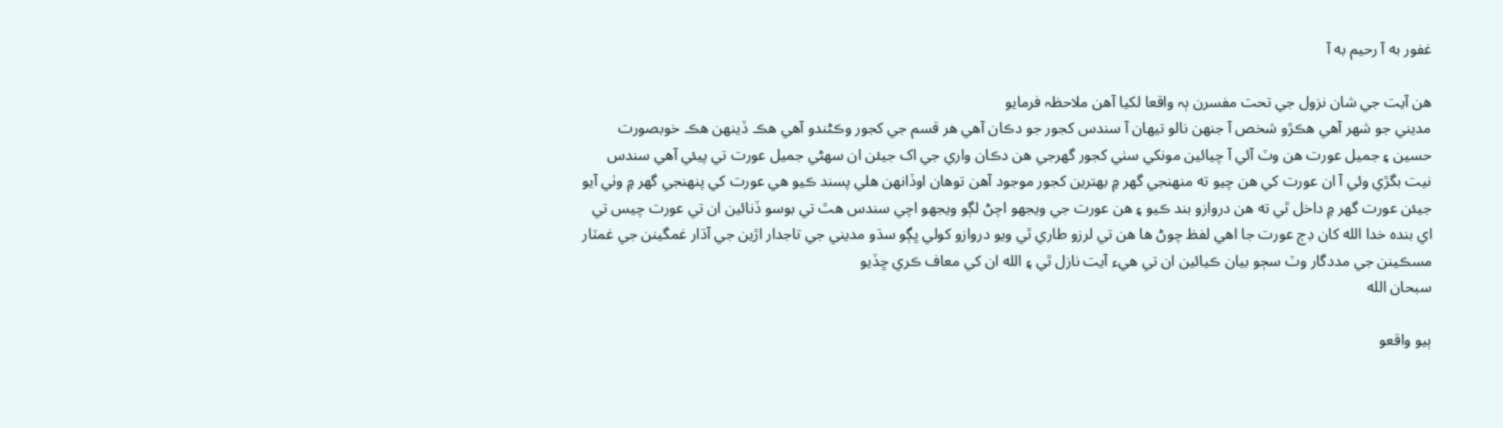غفور به آ رحيم به آ

ھن آيت جي شان نزول جي تحت مفسرن ٻہ واقعا لکيا آهن ملاحظہ فرمايو
مديني جو شھر آھي ھڪڙو شخص آ جنھن نالو تيھان آ سندس کجور جو دڪان آھي ھر قسم جي کجور وڪڻندو آھي ھڪ ڏينھن ھڪ خوبصورت حسين ۽ جميل عورت ھن وٽ آئي آ چيائين مونکي سٺي کجور گھرجي ھن دڪان واري جي اک جيئن ان سھڻي جميل عورت تي پيئي آهي سندس نيت بگڙي وئي آ ان عورت کي ھن چيو ته منھنجي گھر ۾ بھترين کجور موجود آھن توھان اوڏانھن ھلي پسند ڪيو ھي عورت کي پنھنجي گھر ۾ وٺي آيو جيئن عورت گھر ۾ داخل ٿي ته ھن دروازو بند ڪيو ۽ ھن عورت جي ويجھو اچڻ لڳو ويجھو اچي سندس ھٿ تي بوسو ڏنائين ان تي عورت چيس تي اي بنده خدا الله کان ڊڄ عورت جا اھي لفظ چوڻ ھا ھن تي لرزو طاري ٿي ويو دروازو کولي ڀڳو سڌو مديني جي تاجدار اڙين جي آڌار غمگينن جي غمٽار مسڪينن جي مددگار وٽ سڄو بيان ڪيائين ان تي ھيء آيت نازل ٿي ۽ الله ان کي معاف ڪري ڇڏيو
سبحان الله

ٻيو واقعو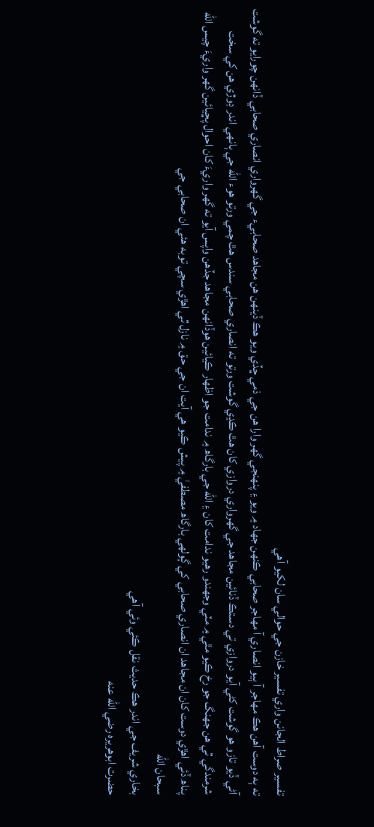تفسير صراط الجانن واري تفسير خازن جي حوالي سان لکيو آهي
ته ٻه دوست آھن ھڪ مھاجر آ ٻيو انصاري آ مھاجر صحابي ڪنھن جھاد ۾ ويو ۽ پنھنجي گھر وارا ھن جي ذمي ڇڏي ويو ھڪ ڏينھن ھن مجاھد صحابيء جي گھرواري انصاري صحابي ڏانهن چورايو ته گوشت آڻي ڏيو تازو ھو گوشت کڻي آيو دروازي تي دستڪ ڏنائين مجاھد جي گھرواري دروازي کان ھٿ ڪڍي گوشت ورتو ته انصاري صحابي سندس ھٿ چمي ورتو ھوء الله جي ٻانھي اندر ڊوڙي ھن کي سخت شرمندگي ٿي ھن جھنگ جو رخ ڪيو مٿي ۾ مٽي وجھندو رھيو ندامت کان ۽ الله جي بارگاھ ۾ ندامت جو اظهار ڪيائين ھوڏانھن مجاھد جڏهن واپس آيو ته گھر واريءَ کان احوال پڇيائين گھر واريءَ چيس الله پناھ ڏئي اھڙي دوست کان ان مجاھد ان انصاري صحابي کي ڳولھي بارگاھ مصطفيٰ ۾ پيش ڪيو ھي آيت ان جي حق ۾ نازل ٿي اھڙي سچي توبه ھئي ان صحابي جي
سبحان الله
بخاري شريف جي اندر ھڪ حديث نقل ڪئي وئي آهي
حضرت ابوهريره رضي الله عنه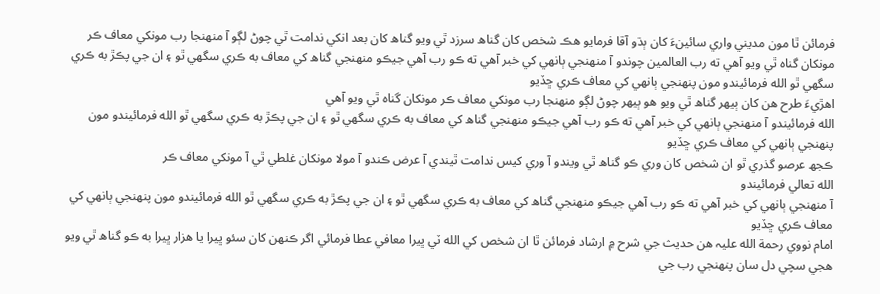فرمائن ٿا مون مديني واري سائينءَ کان ٻڌو آقا فرمايو ھڪ شخص کان گناھ سرزد ٿي ويو گناھ کان بعد انکي ندامت ٿي چوڻ لڳو آ منھنجا رب مونکي معاف ڪر مونکان گناه ٿي ويو آهي ته رب العالمين چوندو آ منھنجي ٻانھي کي خبر آهي ته ڪو رب آھي جيڪو منھنجي گناھ کي معاف به ڪري سگھي ٿو ۽ ان جي پڪڙ به ڪري سگھي ٿو الله فرمائيندو مون پنھنجي ٻانھي کي معاف ڪري ڇڏيو
اھڙيءَ طرح ھن کان ٻيھر گناھ ٿي ويو ھو ٻيھر چوڻ لڳو منھنجا رب مونکي معاف ڪر مونکان گناه ٿي ويو آهي
الله فرمائيندو آ منھنجي ٻانھي کي خبر آهي ته ڪو رب آھي جيڪو منھنجي گناھ کي معاف به ڪري سگھي ٿو ۽ ان جي پڪڙ به ڪري سگھي ٿو الله فرمائيندو مون پنھنجي ٻانھي کي معاف ڪري ڇڏيو
ڪجھ عرصو گذري ٿو ان شخص کان وري ڪو گناھ ٿي ويندو آ وري کيس ندامت ٿيندي آ عرض ڪندو آ مولا مونکان غلطي ٿي آ مونکي معاف ڪر
الله تعالي فرمائيندو
آ منھنجي ٻانھي کي خبر آهي ته ڪو رب آھي جيڪو منھنجي گناھ کي معاف به ڪري سگھي ٿو ۽ ان جي پڪڙ به ڪري سگھي ٿو الله فرمائيندو مون پنھنجي ٻانھي کي معاف ڪري ڇڏيو
امام نووي رحمة الله عليہ ھن حديث جي شرح ۾ ارشاد فرمائن ٿا ان شخص کي الله ٽي ڀيرا معافي عطا فرمائي اگر ڪنھن کان سئو ڀيرا يا ھزار ڀيرا به ڪو گناھ ٿي ويو ھجي سچي دل سان پنھنجي رب جي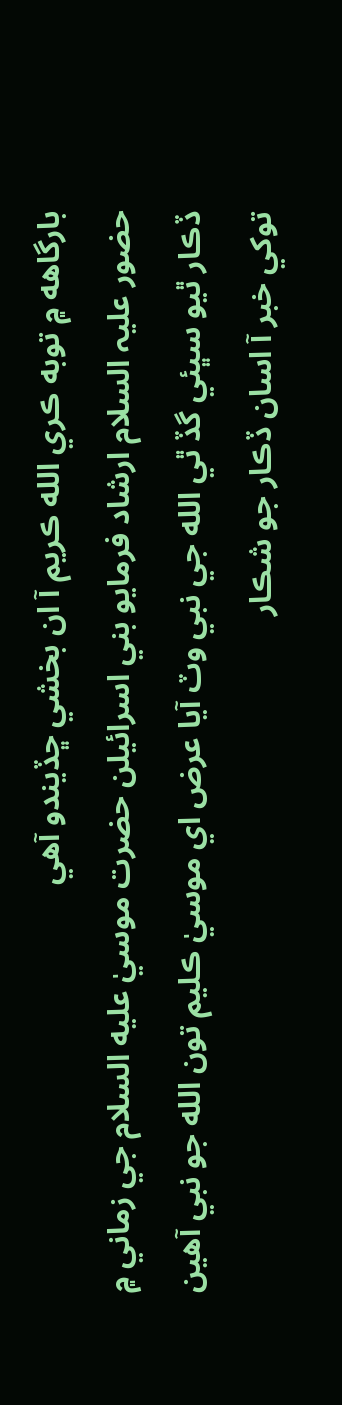بارگاهه ۾ توبه ڪري الله ڪريم آ ان بخشي ڇڏيندو آهي
حضور علیہ السلام ارشاد فرمايو بني اسرائيلن حضرت موسيٰ عليه السلام جي زماني ۾ ڏڪار ٿيو سڀئي گڏ ٿي الله جي نبي وٽ آيا عرض اي موسيٰ ڪليم تون الله جو نبي آھين توکي خبر آ اسان ڏڪار جو شڪار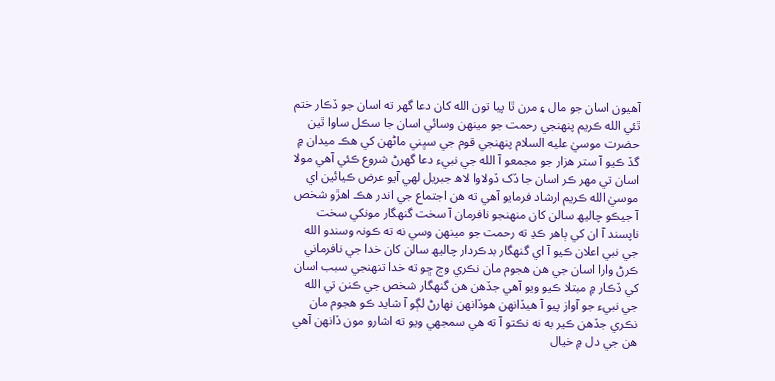آھيون اسان جو مال ۽ مرن ٿا پيا تون الله کان دعا گھر ته اسان جو ڏڪار ختم ٿئي الله ڪريم پنهنجي رحمت جو مينھن وسائي اسان جا سڪل ساوا ٿين حضرت موسيٰ عليه السلام پنهنجي قوم جي سڀني ماڻهن کي ھڪ ميدان ۾ گڏ ڪيو آ ستر ھزار جو مجمعو آ الله جي نبيء دعا گھرڻ شروع ڪئي آهي مولا اسان تي مھر ڪر اسان جا ڏک ڏولاوا لاھ جبريل لھي آيو عرض ڪيائين اي موسيٰ الله ڪريم ارشاد فرمايو آهي ته ھن اجتماع جي اندر ھڪ اھڙو شخص آ جيڪو چاليھ سالن کان منھنجو نافرمان آ سخت گنھگار مونکي سخت ناپسند آ ان کي ٻاھر ڪڍ ته رحمت جو مينھن وسي نه ته ڪونہ وسندو الله جي نبي اعلان ڪيو آ اي گنھگار بدڪردار چاليھ سالن کان خدا جي نافرماني ڪرڻ وارا اسان جي ھن ھجوم مان نڪري وڃ ڇو ته خدا تنھنجي سبب اسان کي ڏڪار ۾ مبتلا ڪيو ويو آهي جڏھن ھن گنھگار شخص جي ڪنن تي الله جي نبيء جو آواز پيو آ ھيڏانھن ھوڏانھن نھارڻ لڳو آ شايد ڪو ھجوم مان نڪري جڏھن ڪير به نه نڪتو آ ته ھي سمجھي ويو ته اشارو مون ڏانھن آھي ھن جي دل ۾ خيال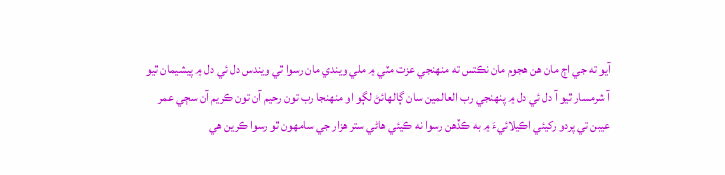آيو ته جي اڄ مان ھن ھجوم مان نڪتس ته منھنجي عزت مٽي ۾ ملي ويندي مان رسوا ٿي ويندس دل ئي دل ۾ پيشيمان ٿيو آ شرمسار ٿيو آ دل ئي دل ۾ پنھنجي رب العالمين سان ڳالھائڻ لڳو او منهنجا رب تون رحيم آن تون ڪريم آن سڄي عمر عيبن تي پردو رکيئي اڪيلائيءَ ۾ به ڪڏھن رسوا نه ڪيئي ھاڻي ستر ھزار جي سامھون ٿو رسوا ڪرين ھي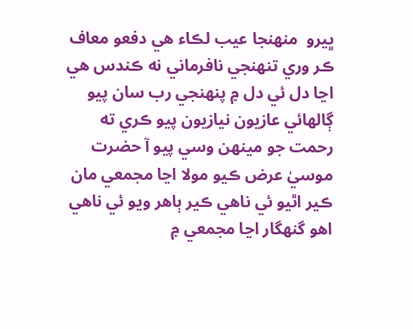ڀيرو  منھنجا عيب لڪاء ھي دفعو معاف ڪر وري تنھنجي نافرماني نه ڪندس ھي اڃا دل ئي دل ۾ پنھنجي رب سان پيو ڳالھائي عازيون نيازيون پيو ڪري ته رحمت جو مينھن وسي پيو آ حضرت موسيٰ عرض ڪيو مولا اڃا مجمعي مان ڪير اٿيو ئي ناھي ڪير ٻاھر ويو ئي ناھي اھو گنھگار اڃا مجمعي ۾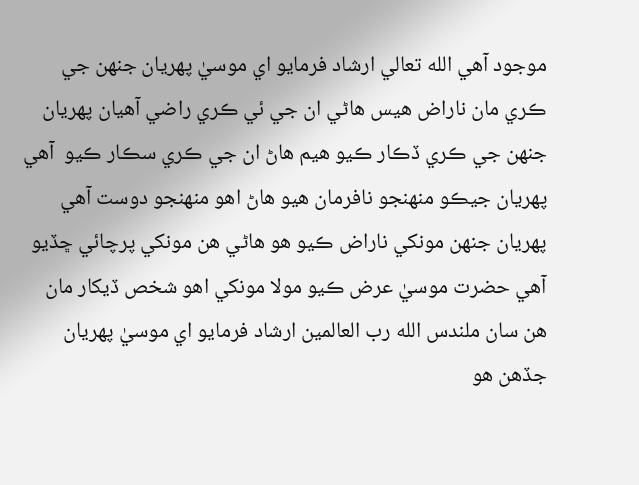موجود آهي الله تعالي ارشاد فرمايو اي موسيٰ پھريان جنھن جي ڪري مان ناراض ھيس ھاڻي ان جي ئي ڪري راضي آھيان پھريان جنھن جي ڪري ڏڪار ڪيو ھيم ھاڻ ان جي ڪري سڪار ڪيو  آهي پھريان جيڪو منھنجو نافرمان ھيو ھاڻ اھو منھنجو دوست آھي پھريان جنھن مونکي ناراض ڪيو ھو ھاڻي ھن مونکي پرچائي ڇڏيو آهي حضرت موسيٰ عرض ڪيو مولا مونکي اھو شخص ڏيکار مان ھن سان ملندس الله رب العالمين ارشاد فرمايو اي موسيٰ پھريان جڏھن ھو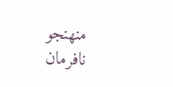منھنجو نافرمان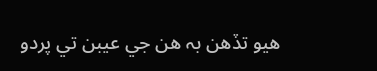ھيو تڏھن بہ ھن جي عيبن تي پردو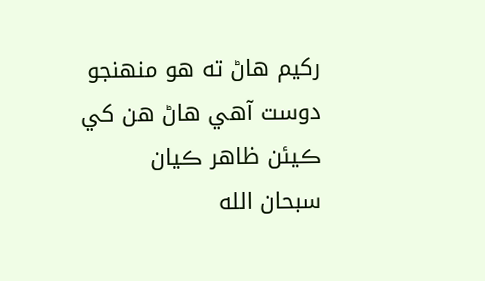رکيم ھاڻ ته ھو منھنجو دوست آھي ھاڻ ھن کي ڪيئن ظاھر ڪيان
سبحان الله